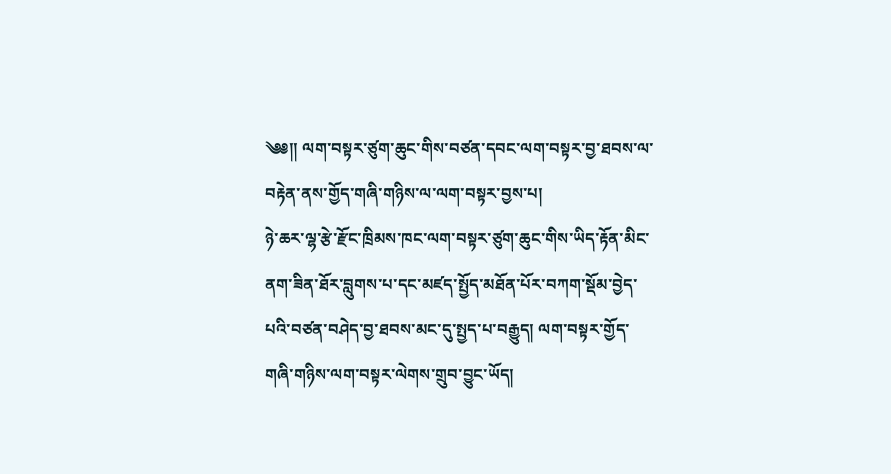༄༅།། ལག་བསྟར་ཙུག་ཆུང་གིས་བཙན་དབང་ལག་བསྟར་བྱ་ཐབས་ལ་བརྟེན་ནས་གྱོད་གཞི་གཉིས་ལ་ལག་བསྟར་བྱས་པ།
ཉེ་ཆར་ལྷ་རྩེ་རྫོང་ཁྲིམས་ཁང་ལག་བསྟར་ཙུག་ཆུང་གིས་ཡིད་རྟོན་མིང་ནག་ཟིན་ཐོར་བླུགས་པ་དང་མཛད་སྤྱོད་མཐོན་པོར་བཀག་སྡོམ་བྱེད་པའི་བཙན་བཤེད་བྱ་ཐབས་མང་དུ་སྤྱད་པ་བརྒྱུད། ལག་བསྟར་གྱོད་གཞི་གཉིས་ལག་བསྟར་ལེགས་གྲུབ་བྱུང་ཡོད།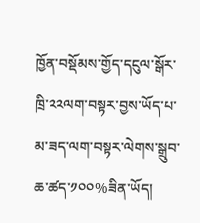ཁྱོན་བསྡོམས་གྱོད་དངུལ་སྒོར་ཁྲི་༢༢ལག་བསྟར་བྱས་ཡོད་པ་མ་ཟད་ལག་བསྟར་ལེགས་སྒྲུབ་ཆ་ཚད་༡༠༠%ཟིན་ཡོད།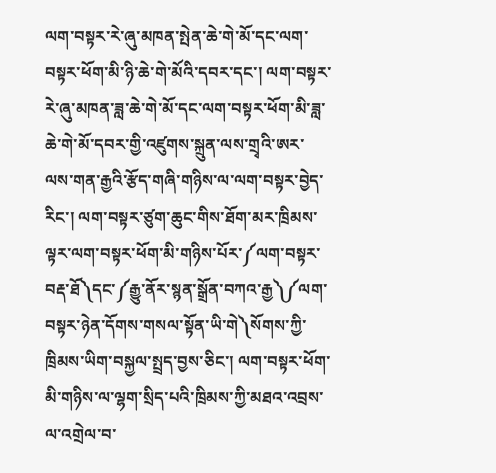ལག་བསྟར་རེ་ཞུ་མཁན་སྤེན་ཆེ་གེ་མོ་དང་ལག་བསྟར་ཕོག་མི་ཉི་ཆེ་གེ་མོའི་དབར་དང་། ལག་བསྟར་རེ་ཞུ་མཁན་ཟླ་ཆེ་གེ་མོ་དང་ལག་བསྟར་ཕོག་མི་ཟླ་ཆེ་གེ་མོ་དབར་གྱི་འཛུགས་སྐྲུན་ལས་གྲྭའི་ཨར་ལས་གན་རྒྱའི་རྩོད་གཞི་གཉིས་ལ་ལག་བསྟར་བྱེད་རིང་། ལག་བསྟར་ཙུག་ཆུང་གིས་ཐོག་མར་ཁྲིམས་ལྟར་ལག་བསྟར་ཕོག་མི་གཉིས་པོར་༼ལག་བསྟར་བརྡ་ཐོ༽དང་༼རྒྱུ་ནོར་སྙན་སྒྲོན་བཀའ་རྒྱ༽༼ལག་བསྟར་ཉེན་དོགས་གསལ་སྟོན་ཡི་གེ༽སོགས་ཀྱི་ཁྲིམས་ཡིག་བསྐྱལ་སྤྲད་བྱས་ཅིང་། ལག་བསྟར་ཕོག་མི་གཉིས་ལ་ལྷག་སྲིད་པའི་ཁྲིམས་ཀྱི་མཐའ་འབྲས་ལ་འགྲེལ་བ་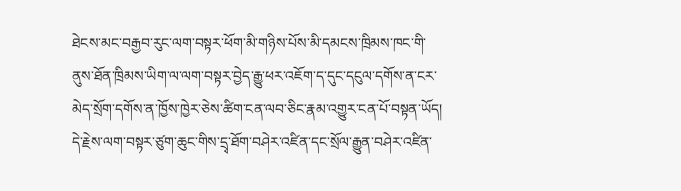ཐེངས་མང་བརྒྱབ་རུང་ལག་བསྟར་ཕོག་མི་གཉིས་པོས་མི་དམངས་ཁྲིམས་ཁང་གི་ནུས་ཐོན་ཁྲིམས་ཡིག་ལ་ལག་བསྟར་བྱེད་རྒྱུ་ཕར་འཇོག་ད་དུང་དངུལ་དགོས་ན་ངར་མེད་སྲོག་དགོས་ན་ཁྱོས་ཁྱེར་ཅེས་ཚིག་ངན་ལབ་ཅིང་རྣམ་འགྱུར་ངན་པོ་བསྟན་ཡོད།
དེ་རྗེས་ལག་བསྟར་ཙུག་ཆུང་གིས་དྲྭ་ཐོག་བཤེར་འཛིན་དང་སྲོལ་རྒྱུན་བཤེར་འཛིན་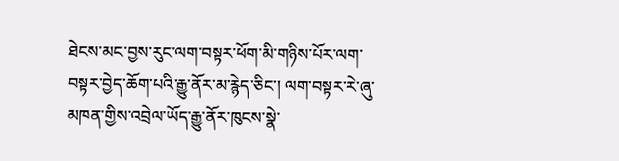ཐེངས་མང་བྱས་རུང་ལག་བསྟར་ཕོག་མི་གཉིས་པོར་ལག་བསྟར་བྱེད་ཆོག་པའི་རྒྱུ་ནོར་མ་རྙེད་ཅིང་། ལག་བསྟར་རེ་ཞུ་མཁན་གྱིས་འབྲེལ་ཡོད་རྒྱུ་ནོར་ཁུངས་སྣེ་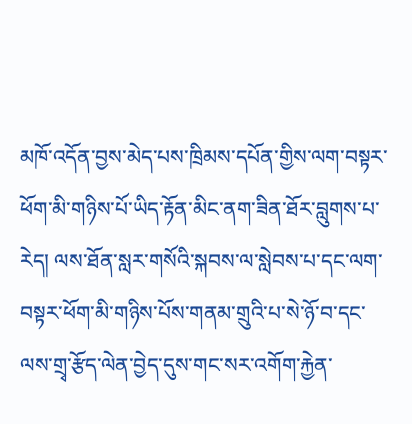མཁོ་འདོན་བྱས་མེད་པས་ཁྲིམས་དཔོན་གྱིས་ལག་བསྟར་ཕོག་མི་གཉིས་པོ་ཡིད་རྟོན་མིང་ནག་ཟིན་ཐོར་བླུགས་པ་རེད། ལས་ཐོན་སླར་གསོའི་སྐབས་ལ་སླེབས་པ་དང་ལག་བསྟར་ཕོག་མི་གཉིས་པོས་གནམ་གྲུའི་པ་སེ་ཉོ་བ་དང་ལས་གྲྭ་རྩོད་ལེན་བྱེད་དུས་གང་སར་འགོག་རྐྱེན་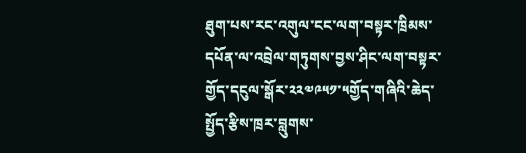ཐུག་པས་རང་འགུལ་ངང་ལག་བསྟར་ཁྲིམས་དཔོན་ལ་འབྲེལ་གཏུགས་བྱས་ཤིང་ལག་བསྟར་གྱོད་དངུལ་སྒོར་༢༢༧༩༥༡་༥གྱོད་གཞིའི་ཆེད་སྤྱོད་རྩིས་ཁྲར་བླུགས་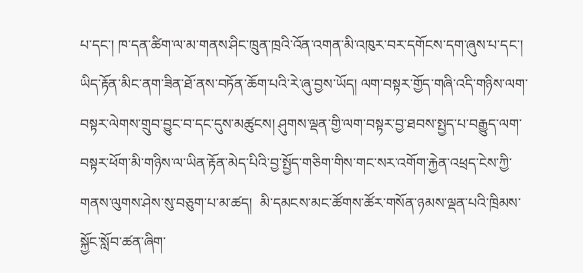པ་དང་། ཁ་དན་ཚིག་ལ་མ་གནས་ཤིང་ཁྲུན་ཁྲའི་འོན་འགན་མི་འཁུར་བར་དགོངས་དག་ཞུས་པ་དང་། ཡིད་རྟོན་མིང་ནག་ཟིན་ཐོ་ནས་བཏོན་ཆོག་པའི་རེ་ཞུ་བྱས་ཡོད། ལག་བསྟར་གྱོད་གཞི་འདི་གཉིས་ལག་བསྟར་ལེགས་གྲུབ་བྱུང་བ་དང་དུས་མཚུངས། ཤུགས་ལྡན་གྱི་ལག་བསྟར་བྱ་ཐབས་སྤྱད་པ་བརྒྱུད་ལག་བསྟར་ཕོག་མི་གཉིས་ལ་ཡིན་རྟོན་མེད་པིའི་བྱ་སྤྱོད་གཅིག་གིས་གང་སར་འགོག་རྐྱེན་འཕྲད་ངེས་ཀྱི་གནས་ལུགས་ཤེས་སུ་བཅུག་པ་མ་ཚད།  མི་དམངས་མང་ཚོགས་ཚོར་གསོན་ཉམས་ལྡན་པའི་ཁྲིམས་སྐྱོང་སློབ་ཚན་ཞིག་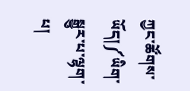ཀྱང་ཚོགས་ཡོད།༼ཡིག་སྒྱུར་པ་ལྷག་པ།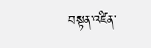བསྟན་འཛིན་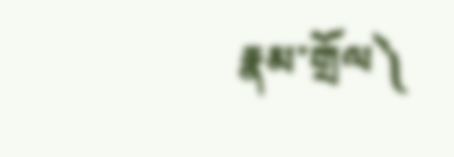རྣམ་གྲོལ༽